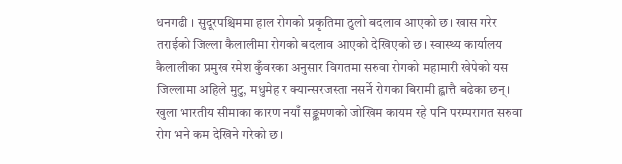धनगढी । सुदूरपश्चिममा हाल रोगको प्रकृतिमा ठुलो बदलाव आएको छ। खास गरेर तराईको जिल्ला कैलालीमा रोगको बदलाव आएको देखिएको छ। स्वास्थ्य कार्यालय कैलालीका प्रमुख रमेश कुँवरका अनुसार विगतमा सरुवा रोगको महामारी खेपेको यस जिल्लामा अहिले मुटु, मधुमेह र क्यान्सरजस्ता नसर्ने रोगका बिरामी ह्वात्तै बढेका छन्। खुला भारतीय सीमाका कारण नयाँ सङ्क्रमणको जोखिम कायम रहे पनि परम्परागत सरुवा रोग भने कम देखिने गरेको छ।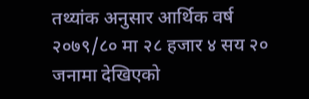तथ्यांक अनुसार आर्थिक वर्ष २०७९/८० मा २८ हजार ४ सय २० जनामा देखिएको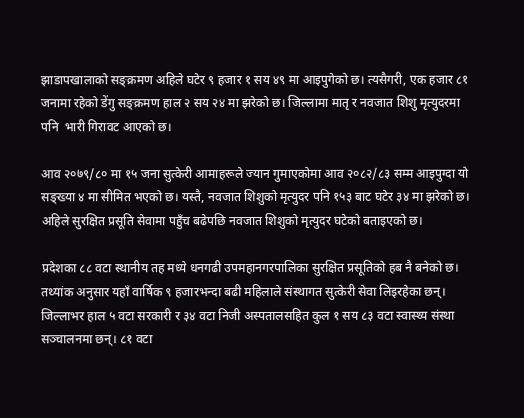झाडापखालाको सङ्क्रमण अहिले घटेर ९ हजार १ सय ४९ मा आइपुगेको छ। त्यसैगरी, एक हजार ८१ जनामा रहेको डेंगु सङ्क्रमण हाल २ सय २४ मा झरेको छ। जिल्लामा मातृ र नवजात शिशु मृत्युदरमा पनि  भारी गिरावट आएको छ।

आव २०७९/८० मा १५ जना सुत्केरी आमाहरूले ज्यान गुमाएकोमा आव २०८२/८३ सम्म आइपुग्दा यो सङ्ख्या ४ मा सीमित भएको छ। यस्तै, नवजात शिशुको मृत्युदर पनि १५३ बाट घटेर ३४ मा झरेको छ। अहिले सुरक्षित प्रसूति सेवामा पहुँच बढेपछि नवजात शिशुको मृत्युदर घटेको बताइएको छ।

प्रदेशका ८८ वटा स्थानीय तह मध्ये धनगढी उपमहानगरपालिका सुरक्षित प्रसूतिको हब नै बनेको छ। तथ्यांक अनुसार यहाँ वार्षिक ९ हजारभन्दा बढी महिलाले संस्थागत सुत्केरी सेवा लिइरहेका छन्। जिल्लाभर हाल ५ वटा सरकारी र ३४ वटा निजी अस्पतालसहित कुल १ सय ८३ वटा स्वास्थ्य संस्था सञ्चालनमा छन्। ८१ वटा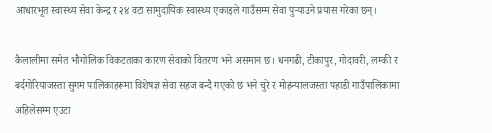आधारभूत स्वास्थ्य सेवा केन्द्र र २४ वटा सामुदायिक स्वास्थ्य एकाइले गाउँसम्म सेवा पुर्‍याउने प्रयास गरेका छन्।

कैलालीमा समेत भौगोलिक विकटताका कारण सेवाको वितरण भने असमान छ। धनगढी, टीकापुर, गोदावरी, लम्की र बर्दगोरियाजस्ता सुगम पालिकाहरूमा विशेषज्ञ सेवा सहज बन्दै गएको छ भने चुरे र मोहन्यालजस्ता पहाडी गाउँपालिकामा अहिलेसम्म एउटा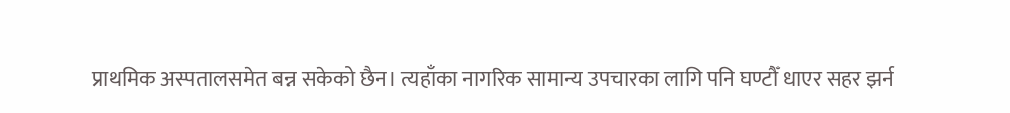प्राथमिक अस्पतालसमेत बन्न सकेको छैन। त्यहाँका नागरिक सामान्य उपचारका लागि पनि घण्टौँ धाएर सहर झर्न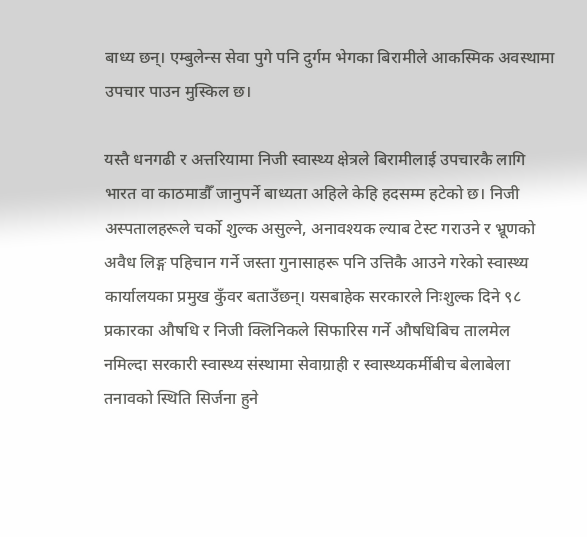बाध्य छन्। एम्बुलेन्स सेवा पुगे पनि दुर्गम भेगका बिरामीले आकस्मिक अवस्थामा उपचार पाउन मुस्किल छ।

यस्तै धनगढी र अत्तरियामा निजी स्वास्थ्य क्षेत्रले बिरामीलाई उपचारकै लागि भारत वा काठमाडौँ जानुपर्ने बाध्यता अहिले केहि हदसम्म हटेको छ। निजी अस्पतालहरूले चर्को शुल्क असुल्ने, अनावश्यक ल्याब टेस्ट गराउने र भ्रूणको अवैध लिङ्ग पहिचान गर्ने जस्ता गुनासाहरू पनि उत्तिकै आउने गरेको स्वास्थ्य कार्यालयका प्रमुख कुँवर बताउँछन्। यसबाहेक सरकारले निःशुल्क दिने ९८ प्रकारका औषधि र निजी क्लिनिकले सिफारिस गर्ने औषधिबिच तालमेल नमिल्दा सरकारी स्वास्थ्य संस्थामा सेवाग्राही र स्वास्थ्यकर्मीबीच बेलाबेला तनावको स्थिति सिर्जना हुने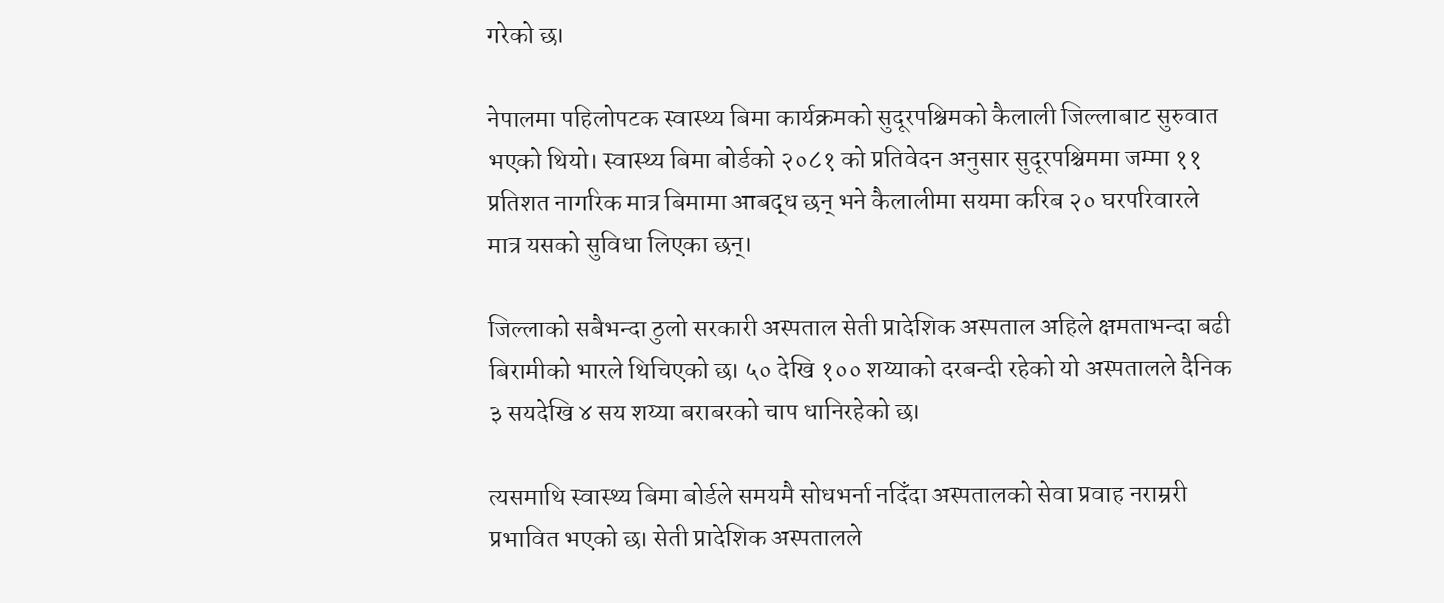गरेको छ।

नेपालमा पहिलोपटक स्वास्थ्य बिमा कार्यक्रमको सुदूरपश्चिमको कैलाली जिल्लाबाट सुरुवात भएको थियो। स्वास्थ्य बिमा बोर्डको २०८१ को प्रतिवेदन अनुसार सुदूरपश्चिममा जम्मा ११ प्रतिशत नागरिक मात्र बिमामा आबद्ध छन् भने कैलालीमा सयमा करिब २० घरपरिवारले मात्र यसको सुविधा लिएका छन्।

जिल्लाको सबैभन्दा ठुलो सरकारी अस्पताल सेती प्रादेशिक अस्पताल अहिले क्षमताभन्दा बढी बिरामीको भारले थिचिएको छ। ५० देखि १०० शय्याको दरबन्दी रहेको यो अस्पतालले दैनिक ३ सयदेखि ४ सय शय्या बराबरको चाप धानिरहेको छ।

त्यसमाथि स्वास्थ्य बिमा बोर्डले समयमै सोधभर्ना नदिँदा अस्पतालको सेवा प्रवाह नराम्ररी प्रभावित भएको छ। सेती प्रादेशिक अस्पतालले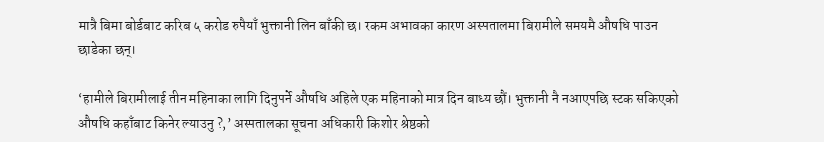मात्रै बिमा बोर्डबाट करिब ५ करोड रुपैयाँ भुक्तानी लिन बाँकी छ। रकम अभावका कारण अस्पतालमा बिरामीले समयमै औषधि पाउन छाडेका छन्।

‘हामीले बिरामीलाई तीन महिनाका लागि दिनुपर्ने औषधि अहिले एक महिनाको मात्र दिन बाध्य छौं। भुक्तानी नै नआएपछि स्टक सकिएको औषधि कहाँबाट किनेर ल्याउनु ?,’ अस्पतालका सूचना अधिकारी किशोर श्रेष्ठको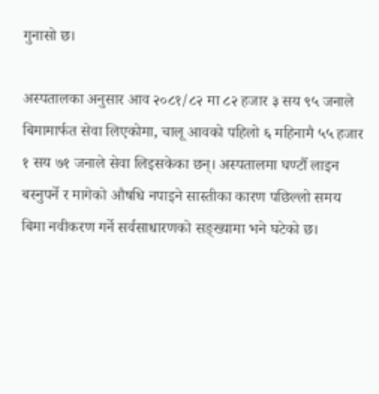गुनासो छ।

अस्पतालका अनुसार आव २०८१/८२ मा ८२ हजार ३ सय ९५ जनाले बिमामार्फत सेवा लिएकोमा, चालू आवको पहिलो ६ महिनामै ५५ हजार १ सय ७१ जनाले सेवा लिइसकेका छन्। अस्पतालमा घण्टौँ लाइन बस्नुपर्ने र मागेको औषधि नपाइने सास्तीका कारण पछिल्लो समय बिमा नवीकरण गर्ने सर्वसाधारणको सङ्ख्यामा भने घटेको छ।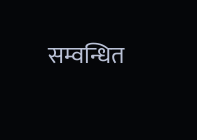सम्वन्धित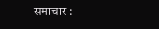समाचार :